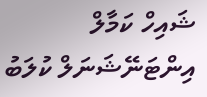ޝައިހް ކަމާލް އިންޓަނޭޝަނަލް ކުލަބު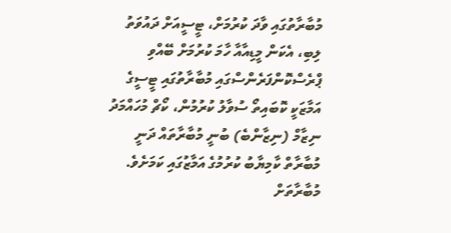މުބާރާތުގައި ވާދަ ކުރުމަށް، ޓީސީއަށް ދައުވަތު ލިބި، އެކަން މީޑިއާއާ ހާމަ ކުރުމަށް ބޭއްވި ޕްރެސްކޮންފަރެންސްގައި މުބާރާތުގައި ޓީސީގެ އަމާޒަކީ ކޮބައިތޯ ސުވާލު ކުރުމުން، ކޯޗް މުހައްމަދު ނިޒާމް (ނިޒާންބެ) ބުނީ މުބާރާތައް ދަނީ މުބާރާތް ކާމިޔާބު ކުރުމުގެ އަމާޒުގައި ކަމަށެވެ.
މުބާރާތަށް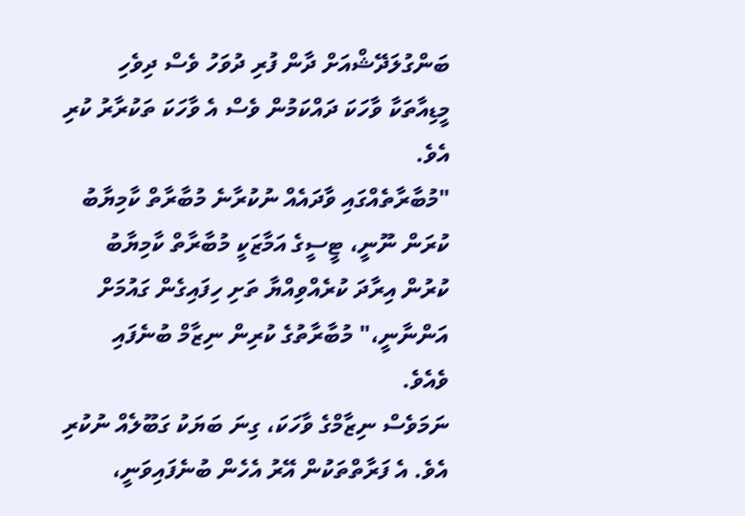ބަންގުލަދޭޝްއަށް ދާން ފުރި ދުވަހު ވެސް ދިވެހި މީޑިއާތަކާ ވާހަކަ ދައްކަމުން ވެސް އެ ވާހަކަ ތަކުރާރު ކުރި އެވެ.
"މުބާރާތެއްގައި ވާދައެއް ނުކުރާނެ މުބާރާތް ކާމިޔާބު ކުރަން ނޫނީ، ޓީސީގެ އަމާޒަކީ މުބާރާތް ކާމިޔާބު ކުރުން އިރާދަ ކުރެއްވިއްޔާ ތަށި ހިފައިގެން ގައުމަށް އަންނާނީ،" މުބާރާތުގެ ކުރިން ނިޒާމް ބުނެފައި ވެއެވެ.
ނަމަވެސް ނިޒާމްގެ ވާހަކަ، ގިނަ ބަޔަކު ގަބޫލެއް ނުކުރި އެވެ. އެ ފަރާތްތަކުން އޭރު އެހެން ބުނެފައިވަނީ،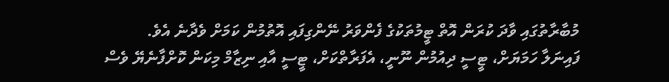މުބާރާތުގައި ވާދަ ކުރަން އޮތް ޓީމުތަކުގެ ފެންވަރު ނޭންގިފައި އޮތުމުން ކަމަށް ވެދާނެ އެވެ.
ފައިނަލާ ހަމަޔަށް، ޓީސީ ދިއުމުން ނޫނީ، އެފަރާތްކަށް، ޓީސީ އާއި ނިޒާމް މިކަން ކޮށްފާނެޔޭ ވެސް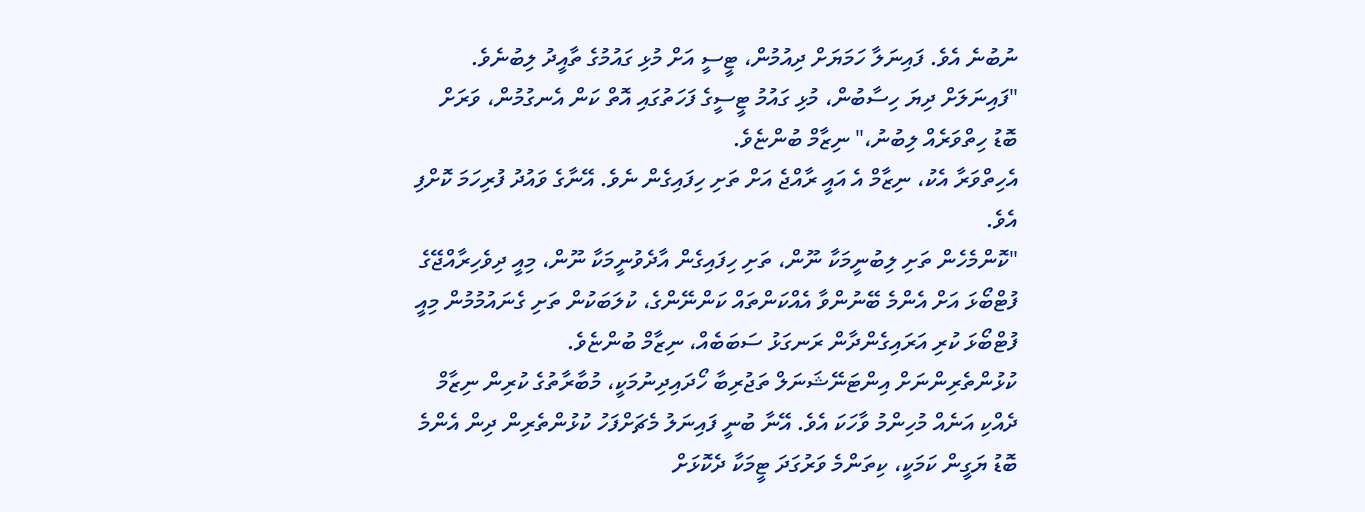ނުބުނެ އެވެ. ފައިނަލާ ހަމަޔަށް ދިއުމުން، ޓީސީ އަށް މުޅި ގައުމުގެ ތާއީދު ލިބުނެވެ.
"ފައިނަލަށް ދިޔަ ހިސާބުން، މުޅި ގައުމު ޓީސީގެ ފަހަތުގައި އޮތް ކަން އެނގުމުން، ވަރަށް ބޮޑު ހިތްވަރެއް ލިބުނު،" ނިޒާމް ބުންޏެވެ.
އެހިތްވަރާ އެކު، ނިޒާމް އެ އައީ ރާއްޖެ އަށް ތަށި ހިފައިގެން ނެވެ. އޭނާގެ ވައުދު ފުރިހަމަ ކޮށްފި އެވެ.
"ކޮންމެހެން ތަށި ލިބުނީމަކާ ނޫން، ތަށި ހިފައިގެން އާދެވުނީމަކާ ނޫން، މިއީ ދިވެހިރާއްޖޭގެ ފުޓްބޯޅަ އަށް އެންމެ ބޭނުންވާ އެއްކަންތައް ކަންނޭންގެ، ކުލަބަކުން ތަށި ގެނައުމުމުން މިއީ ފުޓްބޯޅަ ކުރި އަރައިގެންދާން ރަނގަޅު ސަބަބެއް، ނިޒާމް ބުންޏެވެ.
ކުޅުންތެރިންނަށް އިންޓަނޭޝަނަލް ތަޖުރިބާ ހޯދައިދިނުމަކީ، މުބާރާތުގެ ކުރިން ނިޒާމް ދެއްކި އަނެއް މުހިންމު ވާހަކަ އެވެ. އޭނާ ބުނީ ފައިނަލު މެޗަށްފަހު ކުޅުންތެރިން ދިން އެންމެ ބޮޑު ޔަގީން ކަމަކީ، ކިތަންމެ ވަރުގަދަ ޓީމަކާ ދެކޮޅަށް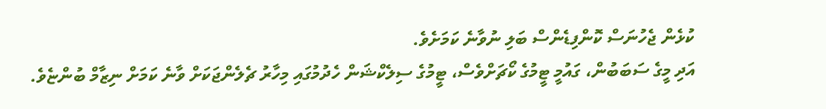ކުޅެން ޖެހުނަސް ކޮންފިޑެންސް ބަލި ނުވާނެ ކަމަށެވެ.
އަދި މީގެ ސަބަބުން، ގައުމީ ޓީމުގެ ކޯޗަށްވެސް، ޓީމުގެ ސިލެކްޝަން ހެދުމުގައި މިހާރު ޗެލެންޖަކަށް ވާނެ ކަމަށް ނިޒާމް ބުންޏެވެ.